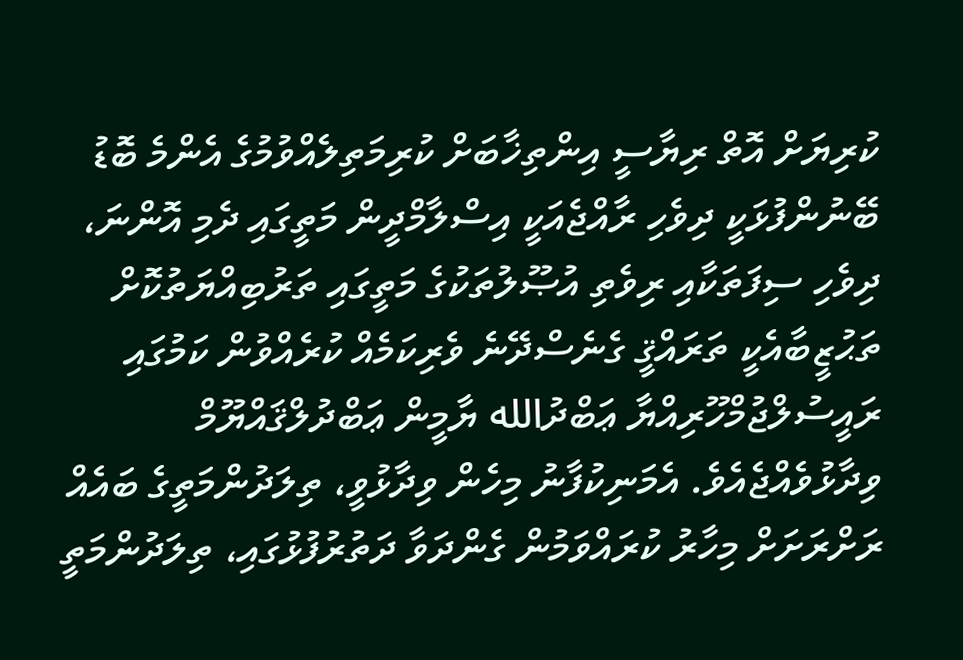ކުރިޔަށް އޮތް ރިޔާސީ އިންތިޚާބަށް ކުރިމަތިލެއްވުމުގެ އެންމެ ބޮޑު ބޭނުންފުޅަކީ ދިވެހި ރާއްޖެއަކީ އިސްލާމްދީން މަތީގައި ދެމި އޮންނަ، ދިވެހި ސިފަތަކާއި ރިވެތި އުޞޫލުތަކުގެ މަތީގައި ތަރުބިއްޔަތުކޮށް ތަޙުޒީބާއެކީ ތަރައްޤީ ގެނެސްދޭނެ ވެރިކަމެއް ކުރެއްވުން ކަމުގައި ރައީސުލްޖުމްހޫރިއްޔާ ޢަބްދުالله ޔާމީން ޢަބްދުލްޤައްޔޫމް ވިދާޅުވެއްޖެއެވެ. އެމަނިކުފާނު މިހެން ވިދާޅުވީ، ތިލަދުންމަތީގެ ބައެއް ރަށްރަށަށް މިހާރު ކުރައްވަމުން ގެންދަވާ ދަތުރުފުޅުގައި، ތިލަދުންމަތީ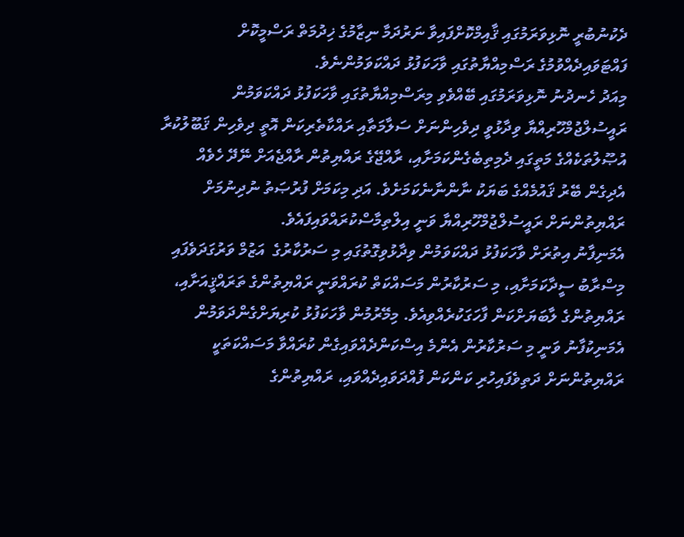ދެކުނުބުރީ ނޮޅިވަރަމުގައި ޤާއިމްކޮށްފައިވާ ނަރުދަމާ ނިޒާމުގެ ޚިދުމަތް ރަސްމީކޮށް ފައްޓަވައިދެއްވުމުގެ ރަސްމިއްޔާތުގައި ވާހަކަފުޅު ދައްކަވަމުންނެވެ.
މިއަދު ހެނދުނު ނޮޅިވަރަމުގައި ބޭއްވެވި މިރަސްމިއްޔާތުގައި ވާހަކަފުޅު ދައްކަވަމުން ރައީސުލްޖުމްހޫރިއްޔާ ވިދާޅުވީ ދިވެހިންނަށް ސަލާމަތާއި ރައްކާތެރިކަން އޮތީ ދިވެހިން ޤަބޫލުކުރާ އުޞޫލުތަކެއްގެ މަތީގައި ދެމިތިބެގެންކަމަށާއި، ރާއްޖޭގެ ރައްޔިތުން ރާއްޖެއަށް ނޭދޭ ހެވެއް އެދިގެން ބޭރު ޤައުމެއްގެ ބަޔަކު ނާންނާނެކަމަށެވެ. އަދި މިކަމަށް ފުރުޞަތު ނުދިނުމަށް ރައްޔިތުންނަށް ރައީސުލްޖުމްހޫރިއްޔާ ވަނީ އިލްތިމާސްކުރައްވައިފައެވެ.
އެމަނިފާނު އިތުރަށް ވާހަކަފުޅު ދައްކަވަމުން ވިދާޅުވިގޮތުގައި މި ސަރުކާރުގެ  އަޒުމް ވަރުގަދަވެފައި މިސްރާބު ސީދާކަމަށާއި، މި ސަރުކާރުން މަސައްކަތް ކުރައްވަނީ ރައްޔިތުންގެ ތަރައްޤީއަށާއި، ރައްޔިތުންގެ ލާބަޔަށްކަން ފާހަގަކުރެއްވިއެވެ. މިމޭރުމުން ވާހަކަފުޅު ކުރިޔަށްގެންދަވަމުން އެމަނިކުފާނު ވަނީ މި ސަރުކާރުން އެންމެ އިސްކަންދެއްވައިގެން ކުރައްވާ މަސައްކަތަކީ ރައްޔިތުންނަށް ދަތިވެފައިހުރި ކަންކަން ފުއްދަވައިދެއްވައި، ރައްޔިތުންގެ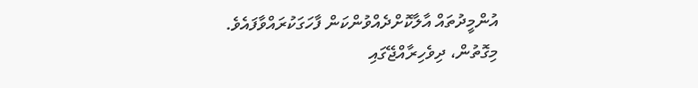އުންމީދުތައް އާލާކޮށްދެއްވުންކަން ފާހަގަކުރައްވާފައެވެ.
މިގޮތުން، ދިވެހިރާއްޖޭގައި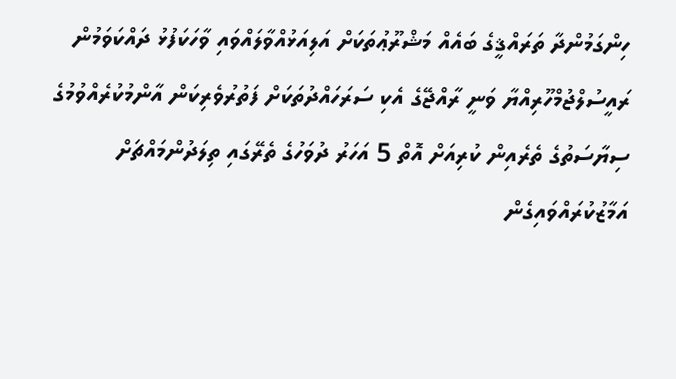ހިންގަމުންދާ ތަރައްޤީގެ ބައެއް މަޝްރޫޢުތަކަށް އަލިއަޅުއްވާލައްވައި ވާހަކަފުޅު ދައްކަވަމުން ރައީސުލްޖުމްހޫރިއްޔާ ވަނީ ރާއްޖޭގެ އެކި ސަރަހައްދުތަކަށް ފަތުރުވެރިކަން އާންމުކުރެއްވުމުގެ ސިޔާސަތުގެ ތެރެއިން ކުރިއަށް އޮތް 5 އަހަރު ދުވަހުގެ ތެރޭގައި ތިލަދުންމައްޗަށް އަމާޒުކުރައްވައިގެން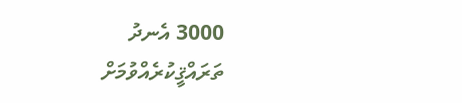3000 އެނދު ތަރައްޤީކުރެއްވުމަށް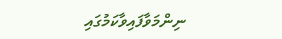ނިންމަވާފައިވާކަމުގައި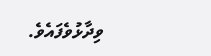ވިދާޅުވެފައެވެ.